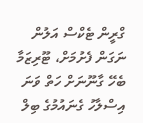ގްރީން ޓެކްސް އަލުން ނަގަން ފެށުމަށް، ޓޫރިޒަމާ ބެހޭ ގާނޫނަށް ހަތް ވަނަ އިސްލާހު ގެނައުމުގެ ބިލް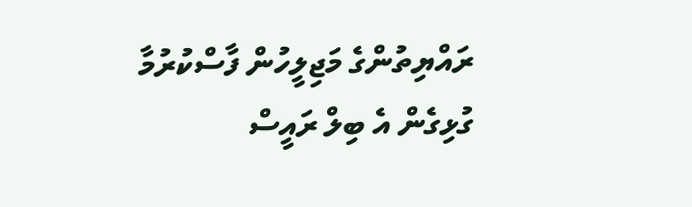ރައްޔިތުންގެ މަޖިލީހުން ފާސްކުރުމާ ގުޅިގެން އެ ބިލް ރައީސް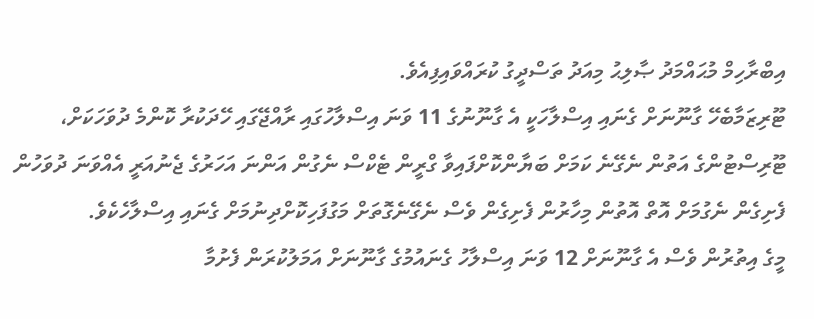އިބްރާހިމް މުޙައްމަދު ޞާލިޙު މިއަދު ތަސްދީގު ކުރައްވައިފިއެވެ.
ޓޫރިޒަމާބެހޭ ގާނޫނަށް ގެނައި އިސްލާހަކީ އެ ގާނޫނުގެ 11 ވަނަ އިސްލާހުގައި ރާއްޖޭގައި ހޭދަކުރާ ކޮންމެ ދުވަހަކަށް، ޓޫރިސްޓުންގެ އަތުން ނެގޭނެ ކަމަށް ބަޔާންކޮށްފައިވާ ގްރީން ޓެކްސް ނެގުން އަންނަ އަހަރުގެ ޖެނުއަރީ އެއްވަނަ ދުވަހުން ފެށިގެން ނެގުމަށް އޮތް އޮތުން މިހާރުން ފެށިގެން ވެސް ނެގޭނެގޮތަށް މަގުފަހިކޮށްދިނުމަށް ގެނައި އިސްލާހެކެވެ.
މީގެ އިތުރުން ވެސް އެ ގާނޫނަށް 12 ވަނަ އިސްލާހު ގެނައުމުގެ ގާނޫނަށް އަމަލުކުރަން ފެށުމާ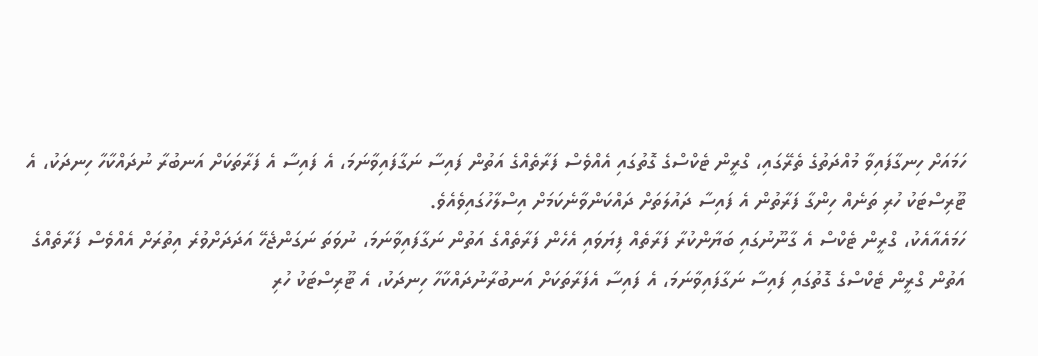ހަމައަށް ހިނގާފައިވާ މުއްދަތުގެ ތެރޭގައި، ގްރީން ޓެކްސްގެ ގޮތުގައި އެއްވެސް ފަރާތެއްގެ އަތުން ފައިސާ ނަގާފައިވާނަމަ، އެ ފައިސާ އެ ފަރާތަކަށް އަނބުރާ ނުދައްކާހާ ހިނދަކު، އެ ޓޫރިސްޓަކު ހުރި ތަނެއް ހިންގާ ފަރާތުން އެ ފައިސާ ދައުލަތަށް ދައްކަންވާނެކަމަށް އިސްލާހުގައިވެއެވެ.
ހަމައެއާއެކު، ގްރީން ޓެކްސް އެ ގާނޫނުގައި ބަޔާންކުރާ ފަރާތެއް ފިޔަވައި އެހެން ފަރާތެއްގެ އަތުން ނަގާފައިވާނަމަ، ނުވަތަ ނަގަންޖެހޭ އަދަދަށްވުރެ އިތުރަށް އެއްވެސް ފަރާތެއްގެ އަތުން ގްރީން ޓެކްސްގެ ގޮތުގައި ފައިސާ ނަގާފައިވާނަމަ، އެ ފައިސާ އެފަރާތަކަށް އަނބުރާނުދައްކާހާ ހިނދަކު، އެ ޓޫރިސްޓަކު ހުރި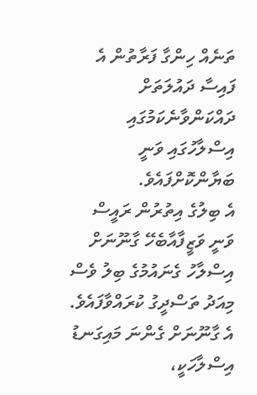ތަނެއް ހިންގާ ފަރާތުން އެ ފައިސާ ދައުލަތަށް ދައްކަންވާނެކަމުގައި އިސްލާހުގައި ވަނީ ބަޔާންކޮށްފައެވެ.
އެ ބިލުގެ އިތުރުން ރައީސް ވަނީ ވަޒީފާއާބެހޭ ގާނޫނަށް އިސްލާހު ގެނައުމުގެ ބިލު ވެސް މިއަދު ތަސްދީގު ކުރައްވާފައެވެ.
އެ ގާނޫނަށް ގެންނަ މައިގަނޑު އިސްލާހަކީ،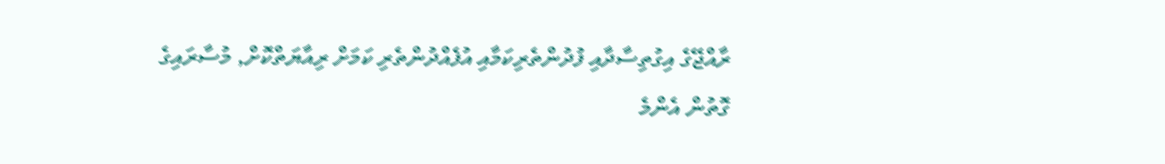ރާއްޖޭގެ އިގުތިސާދާއި ފުދުންތެރިކަމާއި އުފެއްދުންތެރި ކަމަށް ރިއާޔަތްކޮށް, މުސާރައިގެ ގޮތުން އެންމެ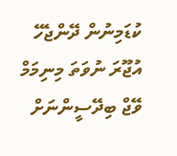ކުޑަމިނުން ދޭންޖެހޭ އުޖޫރަ ނުވަތަ މިނިމަމް ވޭޖް ބިދޭސީންނަށް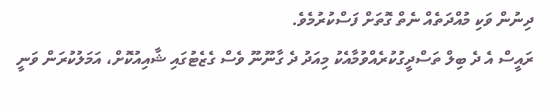ދިނުން ވަކި މުއްދަތެއް ނެތް ގޮތަށް ފަސްކުރުމެވެ.
ރައީސް އެ ދެ ބިލް ތަސްދީގުކުރެއްވުމާއެކު މިއަދު ދެ ގާނޫނޫ ވެސް ގެޒެޓުގައި ޝާއިއުކޮށް، އަމަލުކުރަން ވަނީ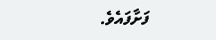ފަށާފައެވެ.